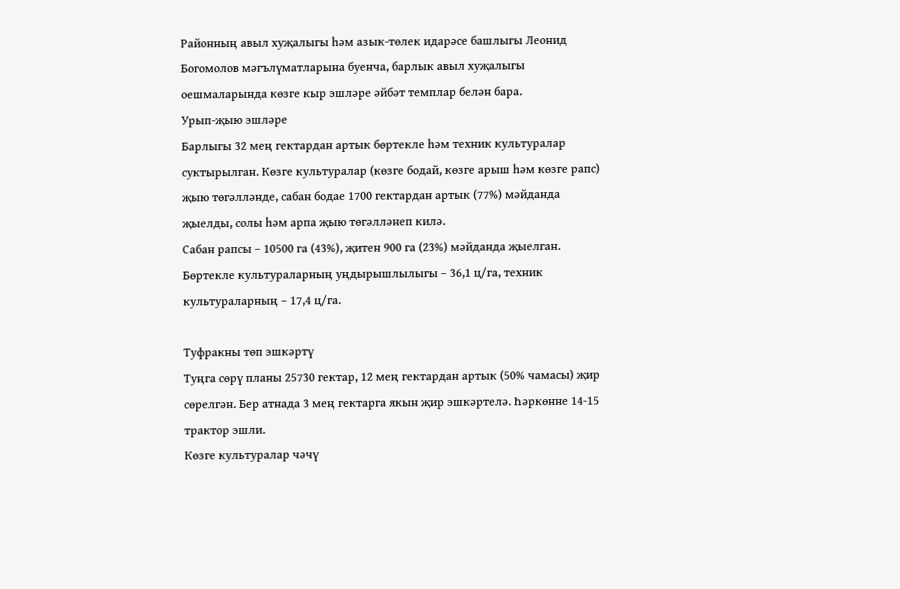Районның авыл хуҗалыгы һәм азык-төлек идарәсе башлыгы Леонид Богомолов мәгълүматларына буенча, барлык авыл хуҗалыгы оешмаларында көзге кыр эшләре әйбәт темплар белән бара.
Урып-җыю эшләре
Барлыгы 32 мең гектардан артык бөртекле һәм техник культуралар суктырылган. Көзге культуралар (көзге бодай, көзге арыш һәм көзге рапс) җыю төгәлләнде, сабан бодае 1700 гектардан артык (77%) мәйданда җыелды, солы һәм арпа җыю төгәлләнеп килә.
Сабан рапсы – 10500 га (43%), җитен 900 га (23%) мәйданда җыелган.
Бөртекле культураларның уңдырышлылыгы – 36,1 ц/га, техник культураларның – 17,4 ц/га.

Туфракны төп эшкәртү
Туңга сөрү планы 25730 гектар, 12 мең гектардан артык (50% чамасы) җир сөрелгән. Бер атнада 3 мең гектарга якын җир эшкәртелә. Һәркөнне 14-15 трактор эшли.
Көзге культуралар чәчү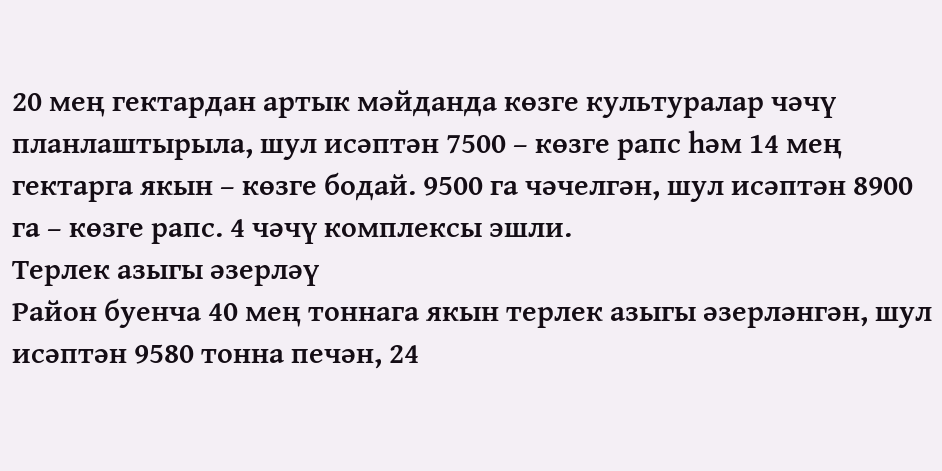20 мең гектардан артык мәйданда көзге культуралар чәчү планлаштырыла, шул исәптән 7500 – көзге рапс һәм 14 мең гектарга якын – көзге бодай. 9500 га чәчелгән, шул исәптән 8900 га – көзге рапс. 4 чәчү комплексы эшли.
Терлек азыгы әзерләү
Район буенча 40 мең тоннага якын терлек азыгы әзерләнгән, шул исәптән 9580 тонна печән, 24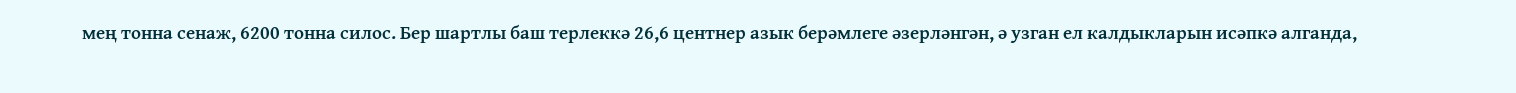мең тонна сенаж, 6200 тонна силос. Бер шартлы баш терлеккә 26,6 центнер азык берәмлеге әзерләнгән, ә узган ел калдыкларын исәпкә алганда,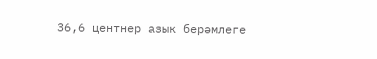36,6 центнер азык берәмлеге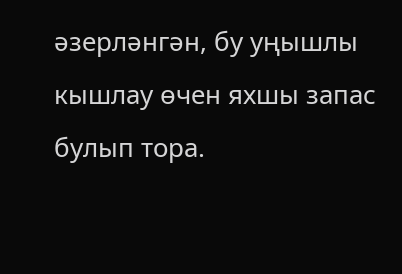әзерләнгән, бу уңышлы кышлау өчен яхшы запас булып тора.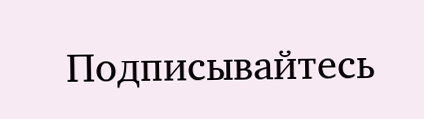Подписывайтесь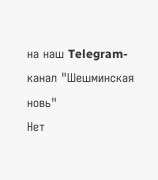на наш Telegram-канал "Шешминская новь"
Нет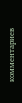комментариев